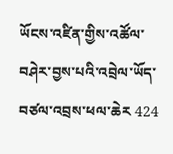ཡོངས་འཛིན་གྱིས་འཚོལ་བཤེར་བྱས་པའི་འབྲེལ་ཡོད་བཙལ་འབྲས་ཕལ་ཆེར 424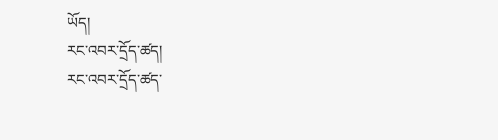ཡོད།
རང་འབར་དྲོད་ཚད།
རང་འབར་དྲོད་ཚད་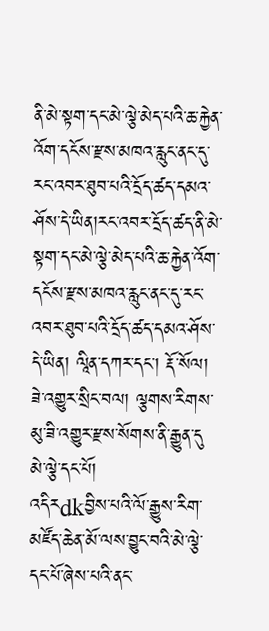ནི་མེ་སྟག་དང་མེ་ལྕེ་མེད་པའི་ཆ་རྐྱེན་འོག་དངོས་རྫས་མཁའ་རླུང་ནང་དུ་རང་འབར་ཐུབ་པའི་དྲོད་ཚད་དམའ་ཤོས་དེ་ཡིན།རང་འབར་དྲོད་ཚད་ནི་མེ་སྟག་དང་མེ་ལྕེ་མེད་པའི་ཆ་རྐྱེན་འོག་དངོས་རྫས་མཁའ་རླུང་ནང་དུ་རང་འབར་ཐུབ་པའི་དྲོད་ཚད་དམའ་ཤོས་དེ་ཡིན། ལཱིན་དཀར་དང་། རྡོ་སོལ། ཟེ་འགྱུར་སྲིང་བལ། ལྕགས་རིགས་མུ་ཟི་འགྱུར་རྫས་སོགས་ནི་རྒྱུན་དུ
མེ་ལྕེ་དང་པོ།
འདིརdkབྱིས་པའི་ལོ་རྒྱུས་རིག་མཛོད་ཆེན་མོ་ལས་བྱུང་བའི་མེ་ལྕེ་དང་པོ་ཞེས་པའི་ནང་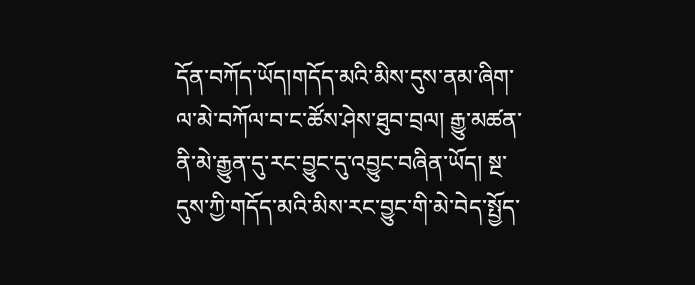དོན་བཀོད་ཡོད།གདོད་མའི་མིས་དུས་ནམ་ཞིག་ལ་མེ་བཀོལ་བ་ང་ཚོས་ཤེས་ཐུབ་བྲལ། རྒྱུ་མཚན་ནི་མེ་རྒྱུན་དུ་རང་བྱུང་དུ་འབྱུང་བཞིན་ཡོད། སྔ་དུས་ཀྱི་གདོད་མའི་མིས་རང་བྱུང་གི་མེ་བེད་སྤྱོད་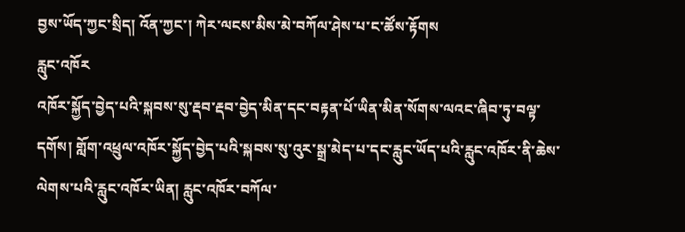བྱས་ཡོད་ཀྱང་སྲིད། འོན་ཀྱང་། ཀེར་ལངས་མིས་མེ་བཀོལ་ཤེས་པ་ང་ཚོས་རྟོགས
རླུང་འཁོར
འཁོར་སྐྱོད་བྱེད་པའི་སྐབས་སུ་རྡབ་རྡབ་བྱེད་མིན་དང་བརྟན་པོ་ཡིན་མིན་སོགས་ལའང་ཞིབ་ཏུ་བལྟ་དགོས། གློག་འཕྲུལ་འཁོར་སྐྱོད་བྱེད་པའི་སྐབས་སུ་འུར་སྒྲ་མེད་པ་དང་རླུང་ཡོད་པའི་རླུང་འཁོར་ནི་ཆེས་ལེགས་པའི་རླུང་འཁོར་ཡིན། རླུང་འཁོར་བཀོལ་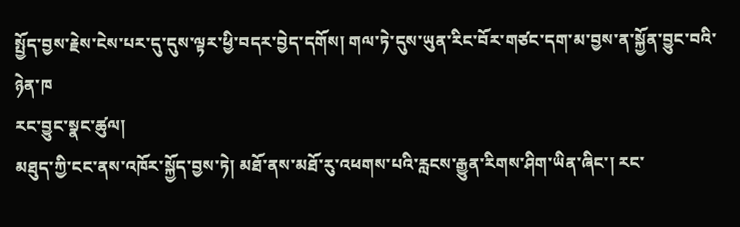སྤྱོད་བྱས་རྗེས་ངེས་པར་དུ་དུས་ལྟར་ཕྱི་བདར་བྱེད་དགོས། གལ་ཏེ་དུས་ཡུན་རིང་བོར་གཙང་དག་མ་བྱས་ན་སྐྱོན་བྱུང་བའི་ཉེན་ཁ
རང་བྱུང་སྣང་ཚུལ།
མཐུད་ཀྱི་ངང་ནས་འཁོར་སྐྱོད་བྱས་ཏེ། མཐོ་ནས་མཐོ་རུ་འཕགས་པའི་རླངས་རྒྱུན་རིགས་ཤིག་ཡིན་ཞིང་། རང་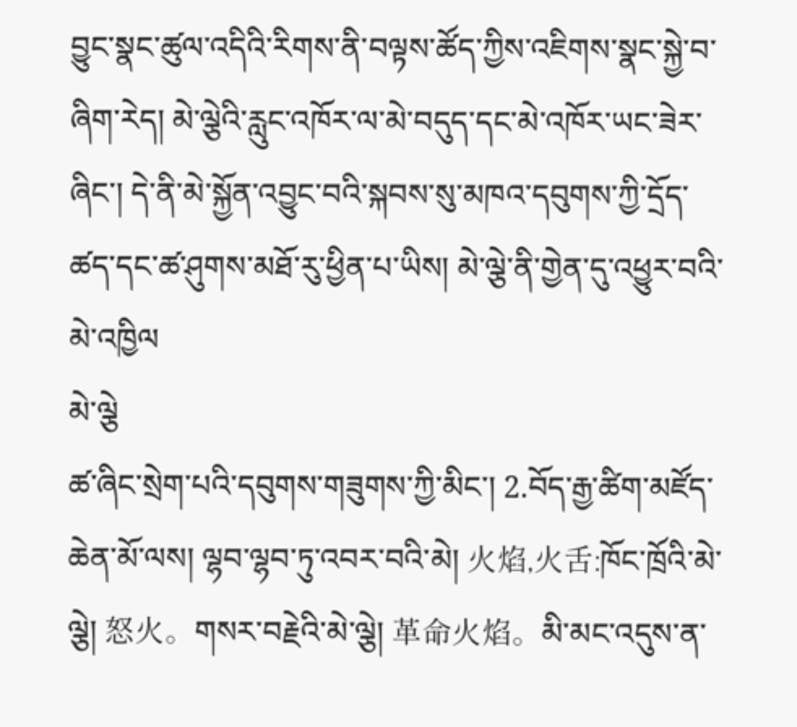བྱུང་སྣང་ཚུལ་འདིའི་རིགས་ནི་བལྟས་ཚོད་ཀྱིས་འཇིགས་སྣང་སྐྱེ་བ་ཞིག་རེད། མེ་ལྕེའི་རླུང་འཁོར་ལ་མེ་བདུད་དང་མེ་འཁོར་ཡང་ཟེར་ཞིང་། དེ་ནི་མེ་སྐྱོན་འབྱུང་བའི་སྐབས་སུ་མཁའ་དབུགས་ཀྱི་དྲོད་ཚད་དང་ཚ་ཤུགས་མཐོ་རུ་ཕྱིན་པ་ཡིས། མེ་ལྕེ་ནི་གྱེན་དུ་འཕྱུར་བའི་མེ་འཁྱིལ
མེ་ལྕེ
ཚ་ཞིང་སྲེག་པའི་དབུགས་གཟུགས་ཀྱི་མིང་། 2.བོད་རྒྱ་ཚིག་མཛོད་ཆེན་མོ་ལས། ལྷབ་ལྷབ་ཏུ་འབར་བའི་མེ། 火焰,火舌:ཁོང་ཁྲོའི་མེ་ལྕེ། 怒火。གསར་བརྗེའི་མེ་ལྕེ། 革命火焰。མི་མང་འདུས་ན་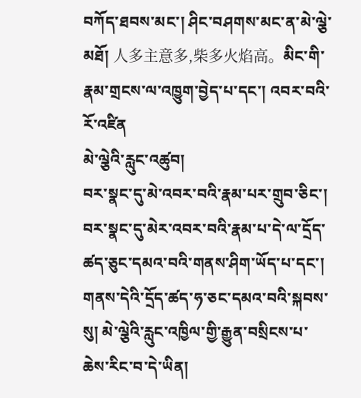བཀོད་ཐབས་མང་། ཤིང་བཤགས་མང་ན་མེ་ལྕེ་མཐོ། 人多主意多,柴多火焰高。མིང་གི་རྣམ་གྲངས་ལ་འཁྱུག་བྱེད་པ་དང་། འབར་བའི་རོ་འཛིན
མེ་ལྕེའི་རླུང་འཚུབ།
བར་སྣང་དུ་མེ་འབར་བའི་རྣམ་པར་གྲུབ་ཅིང་། བར་སྣང་དུ་མེར་འབར་བའི་རྣམ་པ་དེ་ལ་དྲོད་ཚད་ཅུང་དམའ་བའི་གནས་ཤིག་ཡོད་པ་དང་། གནས་དེའི་དྲོད་ཚད་ཧ་ཅང་དམའ་བའི་སྐབས་སུ། མེ་ལྕེའི་རླུང་འཁྱིལ་གྱི་རྒྱུན་བསྲིངས་པ་ཆེས་རིང་བ་དེ་ཡིན།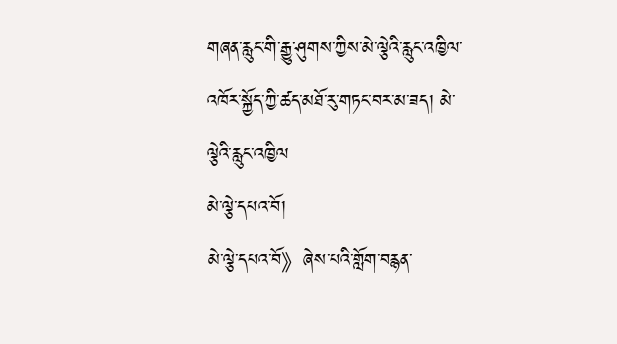གཞན་རླུང་གི་རྒྱུ་ཤུགས་ཀྱིས་མེ་ལྕེའི་རླུང་འཁྱིལ་འཁོར་སྐྱོད་ཀྱི་ཚད་མཐོ་རུ་གཏང་བར་མ་ཟད། མེ་ལྕེའི་རླུང་འཁྱིལ
མེ་ལྕེ་དཔའ་བོ།
མེ་ལྕེ་དཔའ་བོ》ཞེས་པའི་གློག་བརྙན་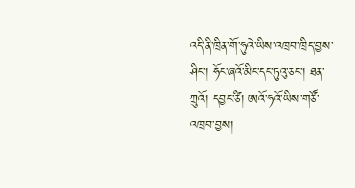འདི་ནི་ཁྲིན་གོ་ཧུའེ་ཡིས་འཁྲབ་ཁྲིད་བྱས་ཤིང་། ཧོང་ཞའོ་མིང་དང་ཏུའུ་ཅང་། ཐན་ཀྲུའོ། དབྱང་ཙི། ཨའོ་ཧའོ་ཡིས་གཙོ་འཁྲབ་བྱས།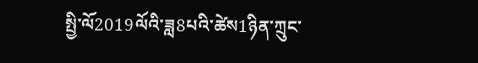སྤྱི་ལོ2019ལོའི་ཟླ8པའི་ཚེས1ཉིན་ཀྲུང་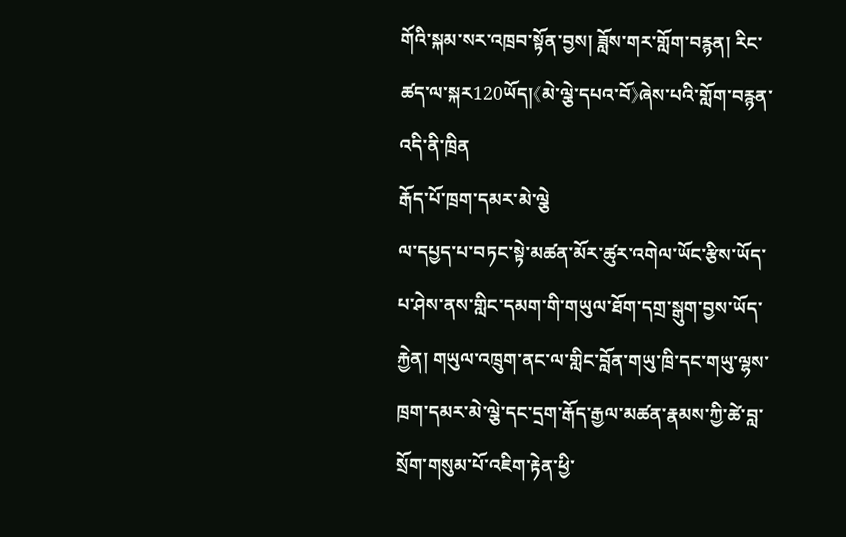གོའི་སྐམ་སར་འཁྲབ་སྟོན་བྱས། ཟློས་གར་གློག་བརྙན། རིང་ཚད་ལ་སྐར120ཡོད།《མེ་ལྕེ་དཔའ་བོ》ཞེས་པའི་གློག་བརྙན་འདི་ནི་ཁྲིན
རྒོད་པོ་ཁྲག་དམར་མེ་ལྕེ
ལ་དཔྱད་པ་བཏང་སྟེ་མཚན་མོར་ཚུར་འགེལ་ཡོང་རྩིས་ཡོད་པ་ཤེས་ནས་གླིང་དམག་གི་གཡུལ་ཐོག་དགྲ་སྒུག་བྱས་ཡོད་རྐྱེན། གཡུལ་འཁྲུག་ནང་ལ་གླིང་བློན་གཡུ་ཁྲི་དང་གཡུ་ལྷས་ཁྲག་དམར་མེ་ལྕེ་དང་དྲག་རྒོད་རྒྱལ་མཚན་རྣམས་ཀྱི་ཚེ་བླ་སྲོག་གསུམ་པོ་འཇིག་རྟེན་ཕྱི་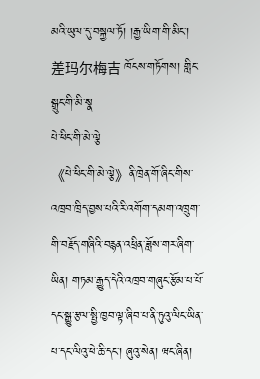མའི་ཡུལ་དུ་བསྐྱལ་ཏོ། །རྒྱ་ཡིག་གི་མིང་། 差玛尔梅吉 ཁོངས་གཏོགས། གླིང་སྒྲུང་གི་མི་སྣ
པེ་ཕིང་གི་མེ་ལྕེ
《པེ་ཕིང་གི་མེ་ལྕེ》ནི་ཁྲེན་གོ་ཞིང་གིས་འཁྲབ་ཁྲིད་བྱས་པའི་རི་འགོག་དམག་འཁྲུག་གི་བརྗོད་གཞིའི་བརྙན་འཕྲིན་ཟློས་གར་ཞིག་ཡིན། གཏམ་རྒྱུད་དེའི་འཁྲབ་གཞུང་རྩོམ་པ་པོ་དང་སྒྱུ་རྩལ་སྤྱི་ཁྱབ་ལྟ་ཞིབ་པ་ནི་ཏུའུ་ལིང་ཡིན་པ་དང་ལིའུ་ཕེ་ཆི་དང་། ཞུའུ་སེན། ཝང་ཞིན།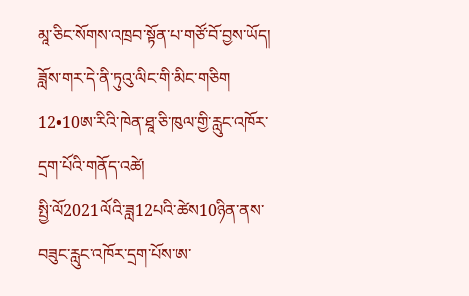མཱ་ཅིང་སོགས་འཁྲབ་སྟོན་པ་གཙོ་བོ་བྱས་ཡོད། ཟློས་གར་དེ་ནི་ཏུའུ་ལིང་གི་མིང་གཅིག
12•10ཨ་རིའི་ཁེན་ཐཱ་ཅི་ཁུལ་གྱི་རླུང་འཁོར་དྲག་པོའི་གནོད་འཚེ།
སྤྱི་ལོ2021ལོའི་ཟླ12པའི་ཚེས10ཉིན་ནས་བཟུང་རླུང་འཁོར་དྲག་པོས་ཨ་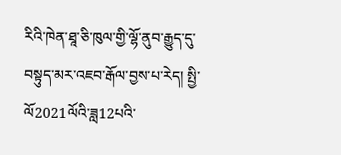རིའི་ཁེན་ཐཱ་ཅི་ཁུལ་གྱི་ལྷོ་ནུབ་རྒྱུད་དུ་བསྟུད་མར་འཇབ་རྒོལ་བྱས་པ་རེད། སྤྱི་ལོ2021ལོའི་ཟླ12པའི་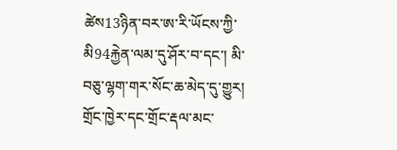ཚེས13ཉིན་བར་ཨ་རི་ཡོངས་ཀྱི་མི94རྐྱེན་ལམ་དུ་ཤོར་བ་དང་། མི་བཅུ་ལྷག་གར་སོང་ཆ་མེད་དུ་གྱུར། གྲོང་ཁྱེར་དང་གྲོང་རྡལ་མང་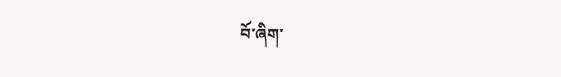བོ་ཞིག་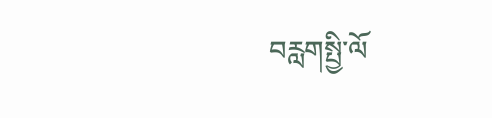བརླགསྤྱི་ལོ